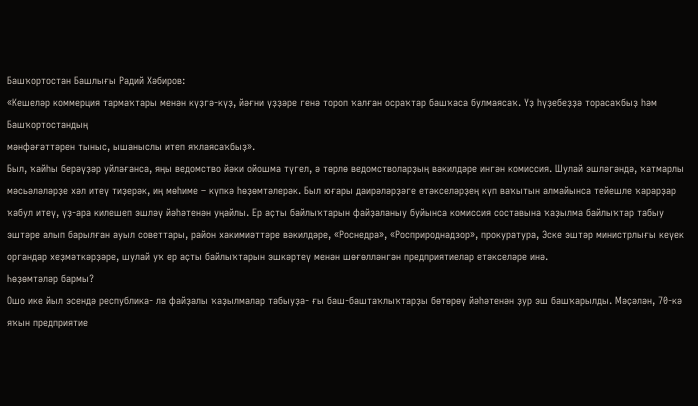Башҡортостан Башлығы Радий Хәбиров:
«Кешеләр коммерция тармаҡтары менән күҙгә-күҙ, йәғни үҙҙәре генә тороп ҡалған осраҡтар башҡаса булмаясаҡ. Үҙ һүҙебеҙҙә торасаҡбыҙ һәм Башҡортостандың
мәнфәғәттәрен тыныс, ышаныслы итеп яҡлаясаҡбыҙ».
Был, ҡайһы берәүҙәр уйлағанса, яңы ведомство йәки ойошма түгел, ә төрлө ведомстволарҙың вәкилдәре ингән комиссия. Шулай эшләгәндә, ҡатмарлы мәсьәләләрҙе хәл итеү тиҙерәк, иң мөһиме – күпкә һөҙөмтәлерәк. Был юғары даирәләрҙәге етәкселәрҙең күп ваҡытын алмайынса тейешле ҡарарҙар ҡабул итеү, үҙ-ара килешеп эшләү йәһәтенән уңайлы. Ер аҫты байлыҡтарын файҙаланыу буйынса комиссия составына ҡаҙылма байлыҡтар табыу эштәре алып барылған ауыл советтары, район хакимиәттәре вәкилдәре, «Роснедра», «Росприроднадзор», прокуратура, Эске эштәр министрлығы кеүек органдар хеҙмәткәрҙәре, шулай уҡ ер аҫты байлыҡтарын эшкәртеү менән шөғөлләнгән предприятиелар етәкселәре инә.
Һөҙөмтәләр бармы?
Ошо ике йыл эсендә республика- ла файҙалы ҡаҙылмалар табыуҙа- ғы баш-баштаҡлыҡтарҙы бөтөрөү йәһәтенән ҙур эш башҡарылды. Мәҫәлән, 70-кә яҡын предприятие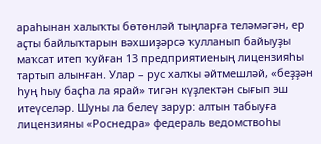араһынан халыҡты бөтөнләй тыңларға теләмәгән, ер аҫты байлыҡтарын вәхшиҙәрсә ҡулланып байыуҙы маҡсат итеп ҡуйған 13 предприятиеның лицензияһы тартып алынған. Улар – рус халҡы әйтмешләй, «беҙҙән һуң һыу баҫһа ла ярай» тигән күҙлектән сығып эш итеүселәр. Шуны ла белеү зарур: алтын табыуға лицензияны «Роснедра» федераль ведомствоһы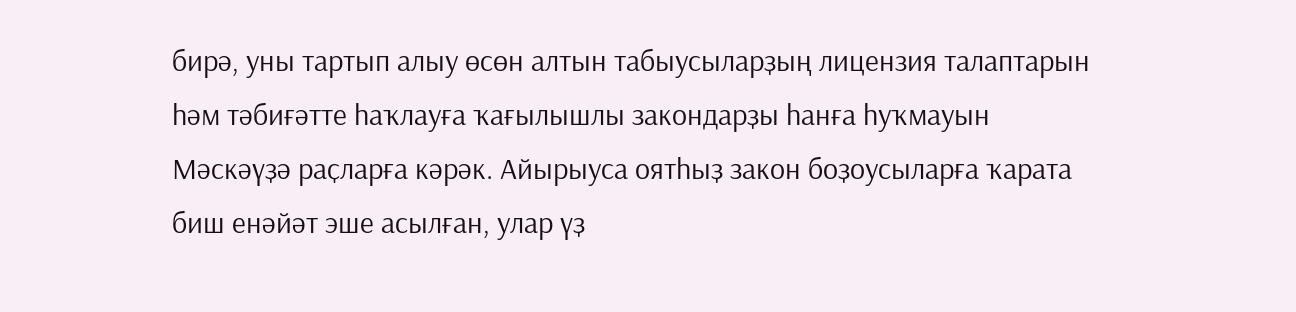бирә, уны тартып алыу өсөн алтын табыусыларҙың лицензия талаптарын һәм тәбиғәтте һаҡлауға ҡағылышлы закондарҙы һанға һуҡмауын Мәскәүҙә раҫларға кәрәк. Айырыуса оятһыҙ закон боҙоусыларға ҡарата биш енәйәт эше асылған, улар үҙ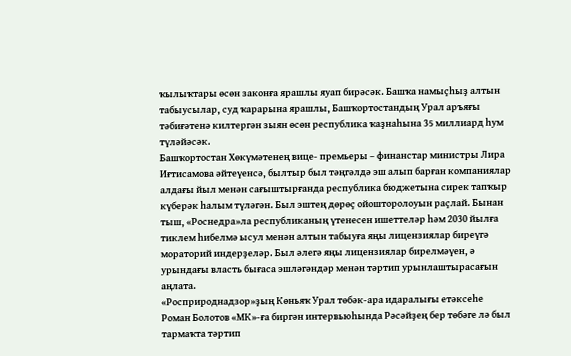ҡылыҡтары өсөн законға ярашлы яуап бирәсәк. Башҡа намыҫһыҙ алтын табыусылар, суд ҡарарына ярашлы, Башҡортостандың Урал аръяғы тәбиғәтенә килтергән зыян өсөн республика ҡаҙнаһына 35 миллиард һум түләйәсәк.
Башҡортостан Хөкүмәтенең вице- премьеры – финанстар министры Лира Иғтисамова әйтеүенсә, былтыр был тәңгәлдә эш алып барған компаниялар алдағы йыл менән сағыштырғанда республика бюджетына сирек тапҡыр күберәк һалым түләгән. Был эштең дөрөҫ ойошторолоуын раҫлай. Бынан тыш, «Роснедра»ла республиканың үтенесен ишеттеләр һәм 2030 йылға тиклем һибелмә ысул менән алтын табыуға яңы лицензиялар биреүгә мораторий индерҙеләр. Был әлегә яңы лицензиялар бирелмәүен, ә урындағы власть бығаса эшләгәндәр менән тәртип урынлаштырасағын аңлата.
«Росприроднадзор»ҙың Көньяҡ Урал төбәк-ара идаралығы етәксеһе Роман Болотов «МК»-ға биргән интервьюһында Рәсәйҙең бер төбәге лә был тармаҡта тәртип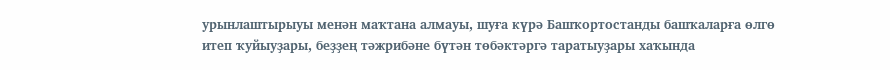урынлаштырыуы менән маҡтана алмауы, шуға күрә Башҡортостанды башҡаларға өлгө итеп ҡуйыуҙары, беҙҙең тәжрибәне бүтән төбәктәргә таратыуҙары хаҡында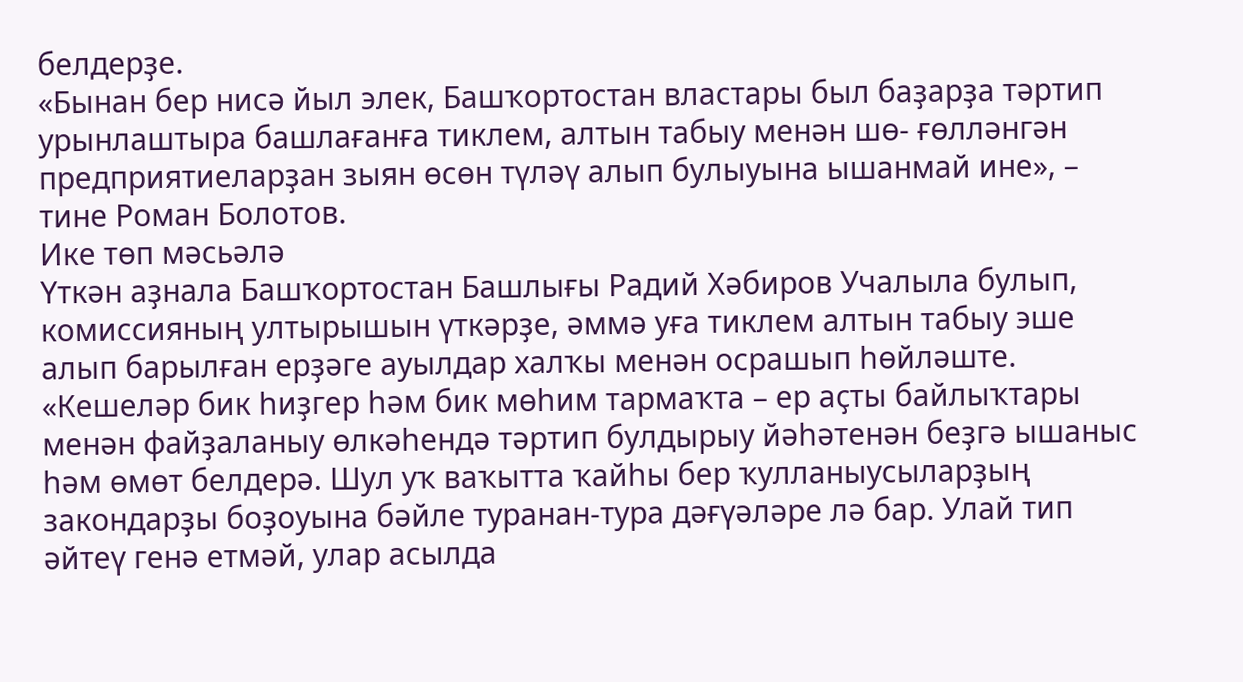белдерҙе.
«Бынан бер нисә йыл элек, Башҡортостан властары был баҙарҙа тәртип урынлаштыра башлағанға тиклем, алтын табыу менән шө- ғөлләнгән предприятиеларҙан зыян өсөн түләү алып булыуына ышанмай ине», – тине Роман Болотов.
Ике төп мәсьәлә
Үткән аҙнала Башҡортостан Башлығы Радий Хәбиров Учалыла булып, комиссияның ултырышын үткәрҙе, әммә уға тиклем алтын табыу эше алып барылған ерҙәге ауылдар халҡы менән осрашып һөйләште.
«Кешеләр бик һиҙгер һәм бик мөһим тармаҡта – ер аҫты байлыҡтары менән файҙаланыу өлкәһендә тәртип булдырыу йәһәтенән беҙгә ышаныс һәм өмөт белдерә. Шул уҡ ваҡытта ҡайһы бер ҡулланыусыларҙың закондарҙы боҙоуына бәйле туранан-тура дәғүәләре лә бар. Улай тип әйтеү генә етмәй, улар асылда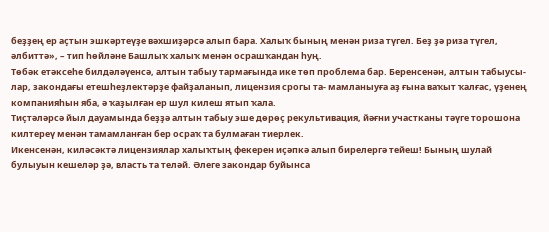беҙҙең ер аҫтын эшкәртеүҙе вәхшиҙәрсә алып бара. Халыҡ бының менән риза түгел. Беҙ ҙә риза түгел, әлбиттә», – тип һөйләне Башлыҡ халыҡ менән осрашҡандан һуң.
Төбәк етәксеһе билдәләүенсә, алтын табыу тармағында ике төп проблема бар. Беренсенән, алтын табыусы- лар, закондағы етешһеҙлектәрҙе файҙаланып, лицензия срогы та- мамланыуға аҙ ғына ваҡыт ҡалғас, үҙенең компанияһын яба, ә ҡаҙылған ер шул килеш ятып ҡала.
Тиҫтәләрсә йыл дауамында беҙҙә алтын табыу эше дөрөҫ рекультивация, йәғни участканы тәүге торошона килтереү менән тамамланған бер осраҡ та булмаған тиерлек.
Икенсенән, киләсәктә лицензиялар халыҡтың фекерен иҫәпкә алып бирелергә тейеш! Бының шулай булыуын кешеләр ҙә, власть та теләй. Әлеге закондар буйынса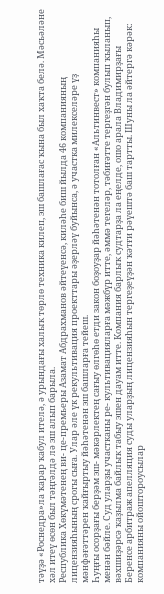тәүҙә «Роснедра»ла ҡарар ҡабул ителә, ә урындағы халыҡ төрлө техника килеп, эш башлағас ҡына был хаҡта белә. Мәсьәләне хәл итеү өсөн был тәңгәлдә лә эш алып барыла.
Республика Хөкүмәтенең ви- це-премьеры Азамат Абдрахманов әйтеүенсә, киләһе биш йылда 46 компанияның лицензияһының срогы сыға. Улар әле үк рекультивация проекттары әҙерләү буйынса, ә участка милекселәре үҙ мәнфәғәттәрен ҡайғыртыу йәһәтенән эш башларға тейеш.
Һуңғы осорҙағы берҙәм эш- мәкәрлектең сағыу өлгөһө етди закон боҙоуҙар йәһәтенән тотолған «Альтинвест» компанияһы менән бәйле. Суд уларҙы участканы ре- культивацияларға мәжбүр итте, әммә тегеләр, тәбиғәтте тергеҙгән булып ҡыланып, вәхшиҙәрсә ҡаҙылма байлыҡ табыу эшен дауам итте. Компания барлыҡ судтарҙа ла еңелде, ошо арала Владимирҙағы Беренсе арбитраж апелляция суды уларҙың лицензияһын тергеҙеүҙән ҡәтғи рәүештә баш тартты. Шуны ла әйтергә кәрәк: компанияны ойоштороусылар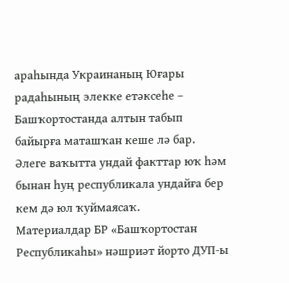араһында Украинаның Юғары радаһының элекке етәксеһе – Башҡортостанда алтын табып байырға маташҡан кеше лә бар. Әлеге ваҡытта ундай факттар юҡ һәм бынан һуң республикала ундайға бер кем дә юл ҡуймаясаҡ.
Материалдар БР «Башҡортостан Республикаһы» нәшриәт йорто ДУП-ы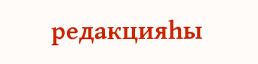редакцияһы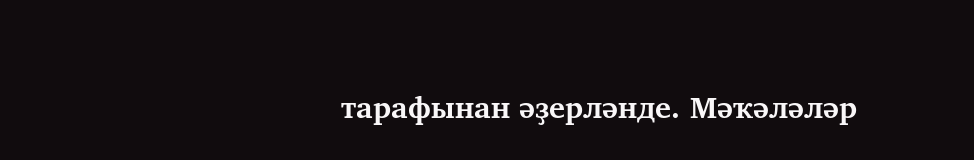тарафынан әҙерләнде. Мәҡәләләр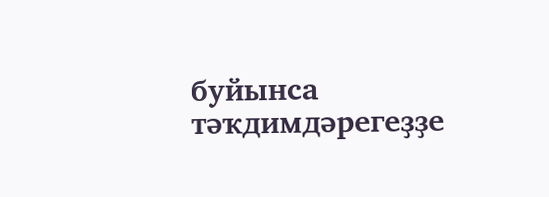буйынса тәҡдимдәрегеҙҙе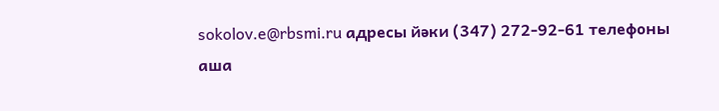sokolov.e@rbsmi.ru адресы йәки (347) 272-92-61 телефоны аша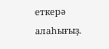еткерә алаһығыҙ.